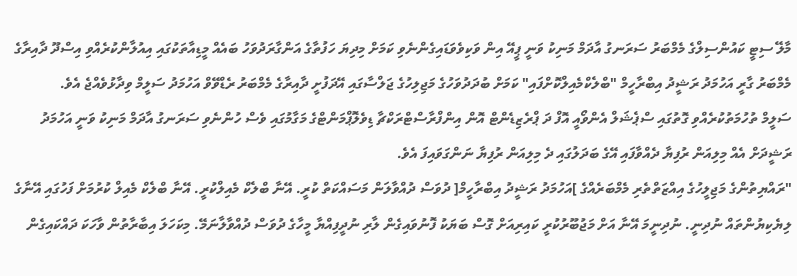މާލޭ ސިޓީ ކައުންސިލްގެ މެމްބަރު ސަރަނގު އާދަމް މަނިކު ވަނީ ޕީއޭ އިން ވަކިވެވަޑައިގެންނެވި ކަމަށް މިދިޔަ ހަފުތާގެ އަންގާރަދުވަހު ބައެއް މީޑިއާތަކުގައި އިއުލާންކުރެއްވި އިސްދޫ ދާއިރާގެ މެމްބަރު ގާރީ އަހުމަދު ރަޝީދު އިބްރާހީމް "ބްލެކްމެއިލްކޮށްފައި" ކަމަށް ބުދަދުވަހުގެ މަޖިލިހުގެ ޖަލްސާގައި އޭދަފުށީ ދާއިރާގެ މެމްބަރު ރެޑްވޭވް އަހުމަދު ސަލީމް ވިދާޅުވެއްޖެ އެވެ.
ސަލީމް ތުހުމަތުކުރެއްވި ގޮތުގައި ސްޕެޝަލް އެންވޯއީ އޮފް ދަ ޕްރެޒިޑެންޓް އޮން އިންފްރާސްޓްރަކްޗާ ޑިވެލޮޕްމަންޓްގެ މަގާމުގައި ވެސް ހުންނެވި ސަރަނގު އާދަމް މަނިކު ވަނީ އަހުމަދު ރަޝީދަށް އެއް މިލިއަން ރުފިޔާ ދެއްވާފައި އޭގެ ބަދަލުގައި ދެ މިލިއަން ރުފިޔާ ނަންގަވައިފަ އެވެ.
"ރައްޔިތުންގެ މަޖިލީހުގެ އިއްޒަތްތެރި މެމްބަރެއްގެ ]އަހުމަދު ރަޝީދު އިބްރާހީމް[ ދުވަސް ދުއްވާލަން މަސައްކަތް ކުރީ. އޭނާ ބްލެކް މެއިލްކުރީ. އޭނާ ބްލެކް މެއިލް ކުރުމަށް ފަހުގައި އޭނާގެ ލިޔެކިޔުންތައް ނުދިނީ. ނުދިނީމަ އޭނާ އަށް މަޖުބޫރުކުރީ ކައިރިއަށް ގޮސް ބަޔަކު ފޮނުވައިގެން ލާރި ނުދީފިއްޔާ މީހާގެ ދުވަސް ދުއްވާލާނަމޭ. މިކަހަލަ އިބާރާތުން ވާހަކަ ދައްކައިގެން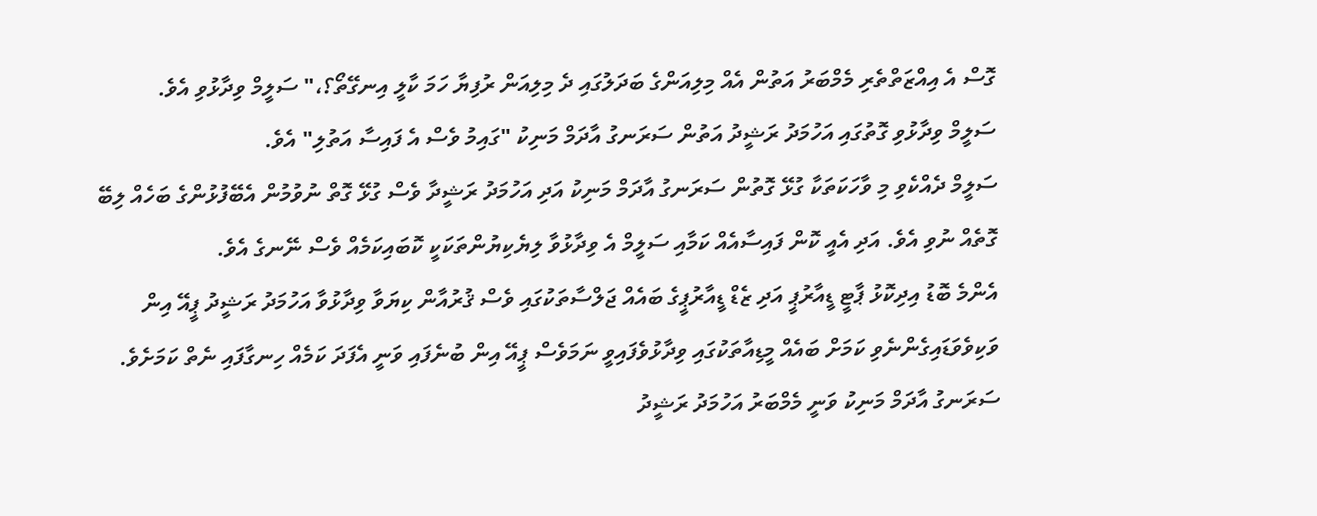ގޮސް އެ އިއްޒަތްތެރި މެމްބަރު އަތުން އެއް މިލިއަންގެ ބަދަލުގައި ދެ މިލިއަން ރުފިޔާ ހަމަ ކާލީ އިނގޭތޯ؟،" ސަލީމް ވިދާޅުވި އެވެ.
ސަލީމް ވިދާޅުވި ގޮތުގައި އަހުމަދު ރަޝީދު އަތުން ސަރަނގު އާދަމް މަނިކު "ގައިމު ވެސް އެ ފައިސާ އަތުލި" އެވެ.
ސަލީމް ދެއްކެވި މި ވާހަކަތަކާ ގުޅޭ ގޮތުން ސަރަނގު އާދަމް މަނިކު އަދި އަހުމަދު ރަޝީދާ ވެސް ގުޅޭ ގޮތް ނުވުމުން އެބޭފުޅުންގެ ބަހެއް ލިބޭ ގޮތެއް ނުވި އެވެ. އަދި އެއީ ކޮން ފައިސާއެއް ކަމާއި ސަލީމް އެ ވިދާޅުވާ ލިޔެކިޔުންތަކަކީ ކޮބައިކަމެއް ވެސް ނޭނގެ އެވެ.
އެންމެ ބޮޑު އިދިކޮޅު ޕާޓީ ޑީއާރުޕީ އަދި ޒެޑް ޑީއާރުޕީގެ ބައެއް ޖަލްސާތަކުގައި ވެސް ޤުރުއާން ކިޔަވާ ވިދާޅުވާ އަހުމަދު ރަޝީދު ޕީއޭ އިން ވަކިވެވަޑައިގެންނެވި ކަމަށް ބައެއް މީޑިއާތަކުގައި ވިދާޅުވެފައިވީ ނަމަވެސް ޕީއޭ އިން ބުނެފައި ވަނީ އެފަދަ ކަމެއް ހިނގާފައި ނެތް ކަމަށެވެ.
ސަރަނގު އާދަމް މަނިކު ވަނީ މެމްބަރު އަހުމަދު ރަޝީދު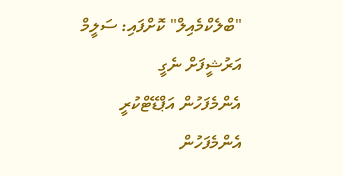"ބްލެކްމެއިލް" ކޮށްފައި: ސަލީމް
އަރުޝީފަށް ނެގީ
އެންމެފަހުން އަޕްޑޭޓްކުރީ
އެންމެފަހުން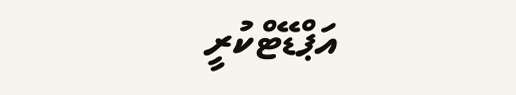އަޕްޑޭޓްކުރީ